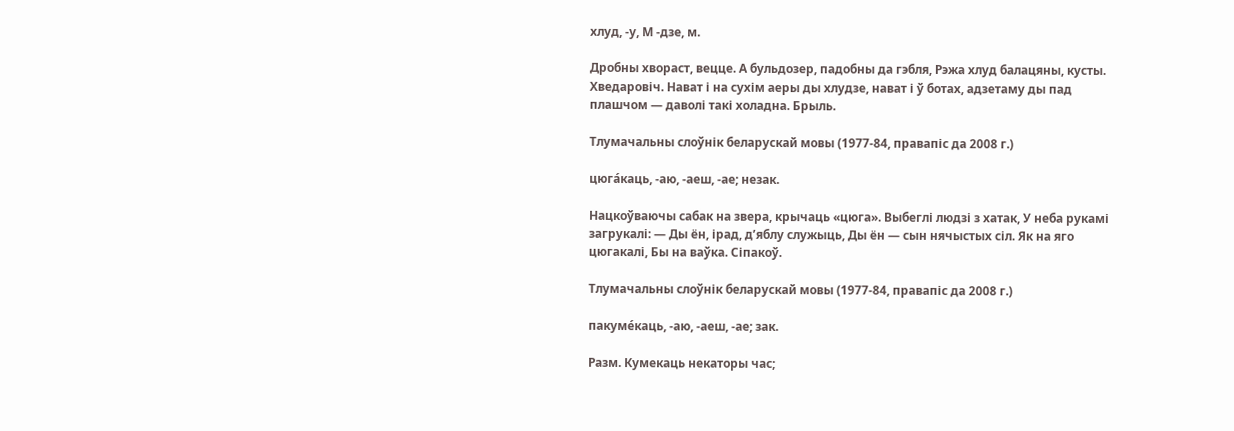хлуд, ‑у, М ‑дзе, м.

Дробны хвораст, вецце. А бульдозер, падобны да гэбля, Рэжа хлуд балацяны, кусты. Хведаровіч. Нават і на сухім аеры ды хлудзе, нават і ў ботах, адзетаму ды пад плашчом — даволі такі холадна. Брыль.

Тлумачальны слоўнік беларускай мовы (1977-84, правапіс да 2008 г.)

цюга́каць, ‑аю, ‑аеш, ‑ае; незак.

Нацкоўваючы сабак на звера, крычаць «цюга». Выбеглі людзі з хатак, У неба рукамі загрукалі: — Ды ён, ірад, д’яблу служыць, Ды ён — сын нячыстых сіл. Як на яго цюгакалі, Бы на ваўка. Сіпакоў.

Тлумачальны слоўнік беларускай мовы (1977-84, правапіс да 2008 г.)

пакуме́каць, ‑аю, ‑аеш, ‑ае; зак.

Разм. Кумекаць некаторы час;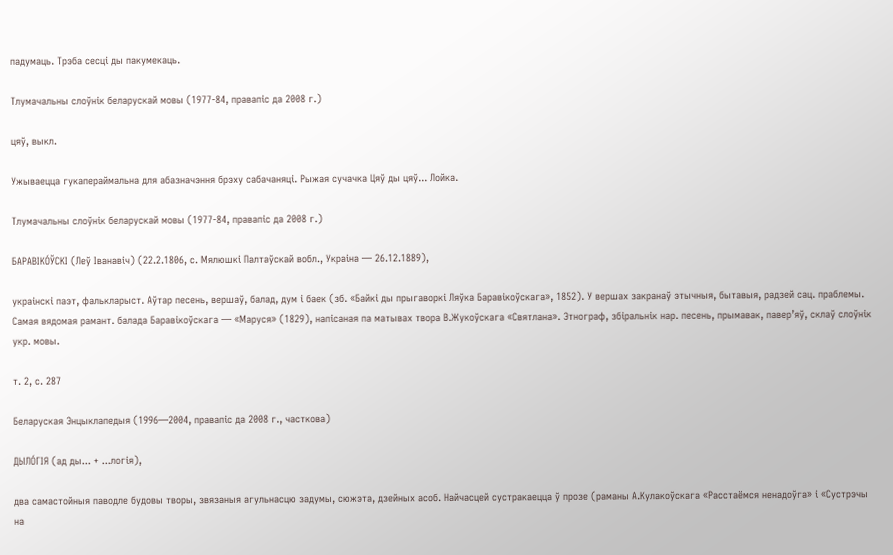падумаць. Трэба сесці ды пакумекаць.

Тлумачальны слоўнік беларускай мовы (1977-84, правапіс да 2008 г.)

цяў, выкл.

Ужываецца гукапераймальна для абазначэння брэху сабачаняці. Рыжая сучачка Цяў ды цяў... Лойка.

Тлумачальны слоўнік беларускай мовы (1977-84, правапіс да 2008 г.)

БАРАВІКО́ЎСКІ (Леў Іванавіч) (22.2.1806, с. Мялюшкі Палтаўскай вобл., Украіна — 26.12.1889),

украінскі паэт, фалькларыст. Аўтар песень, вершаў, балад, дум і баек (зб. «Байкі ды прыгаворкі Ляўка Баравікоўскага», 1852). У вершах закранаў этычныя, бытавыя, радзей сац. праблемы. Самая вядомая рамант. балада Баравікоўскага — «Маруся» (1829), напісаная па матывах твора В.Жукоўскага «Святлана». Этнограф, збіральнік нар. песень, прымавак, павер’яў, склаў слоўнік укр. мовы.

т. 2, с. 287

Беларуская Энцыклапедыя (1996—2004, правапіс да 2008 г., часткова)

ДЫЛО́ГІЯ (ад ды... + ...логія),

два самастойныя паводле будовы творы, звязаныя агульнасцю задумы, сюжэта, дзейных асоб. Найчасцей сустракаецца ў прозе (раманы А.Кулакоўскага «Расстаёмся ненадоўга» і «Сустрэчы на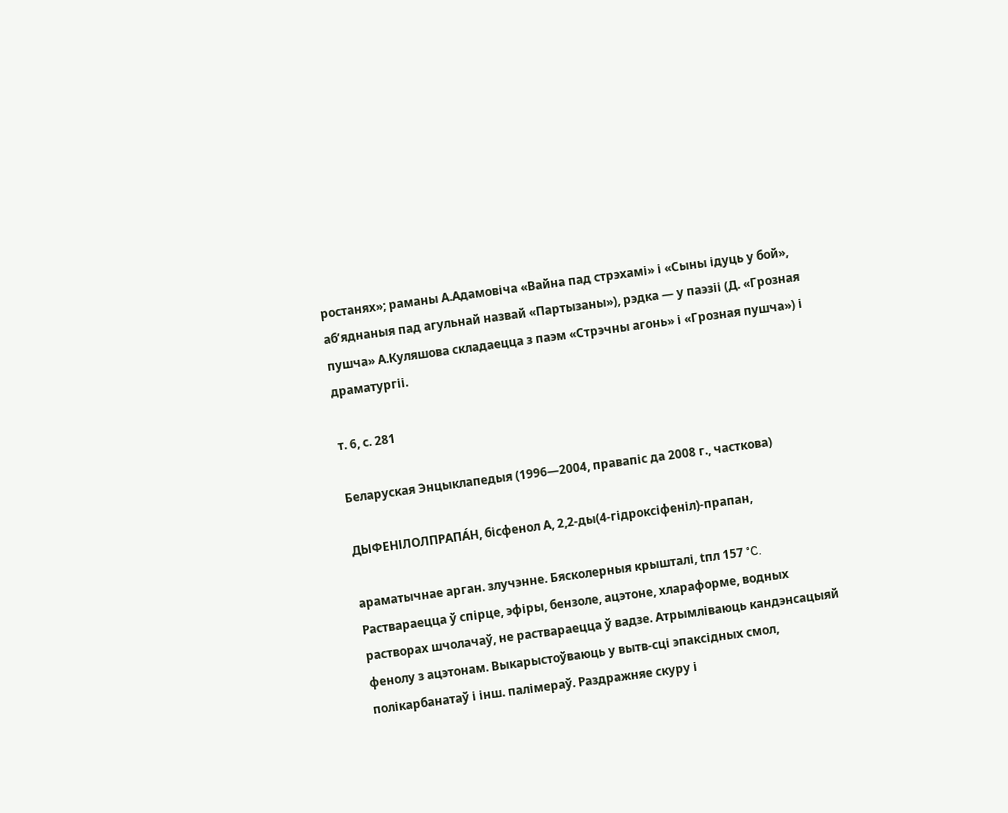ростанях»; раманы А.Адамовіча «Вайна пад стрэхамі» і «Сыны ідуць у бой», аб’яднаныя пад агульнай назвай «Партызаны»), рэдка — у паэзіі (Д. «Грозная пушча» А.Куляшова складаецца з паэм «Стрэчны агонь» і «Грозная пушча») і драматургіі.

т. 6, с. 281

Беларуская Энцыклапедыя (1996—2004, правапіс да 2008 г., часткова)

ДЫФЕНІЛОЛПРАПА́Н, бісфенол А, 2,2-ды(4-гідроксіфеніл)-прапан,

араматычнае арган. злучэнне. Бясколерныя крышталі, tпл 157 °C. Раствараецца ў спірце, эфіры, бензоле, ацэтоне, хлараформе, водных растворах шчолачаў, не раствараецца ў вадзе. Атрымліваюць кандэнсацыяй фенолу з ацэтонам. Выкарыстоўваюць у вытв-сці эпаксідных смол, полікарбанатаў і інш. палімераў. Раздражняе скуру і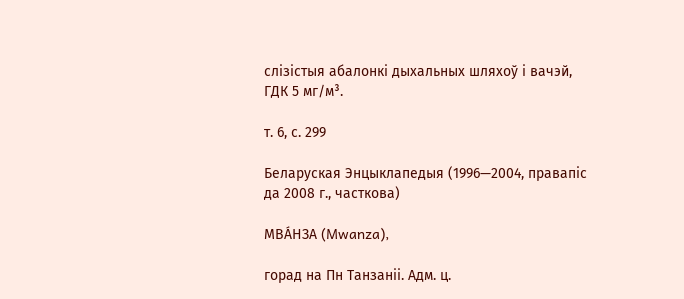слізістыя абалонкі дыхальных шляхоў і вачэй, ГДК 5 мг/м³.

т. 6, с. 299

Беларуская Энцыклапедыя (1996—2004, правапіс да 2008 г., часткова)

МВА́НЗА (Mwanza),

горад на Пн Танзаніі. Адм. ц.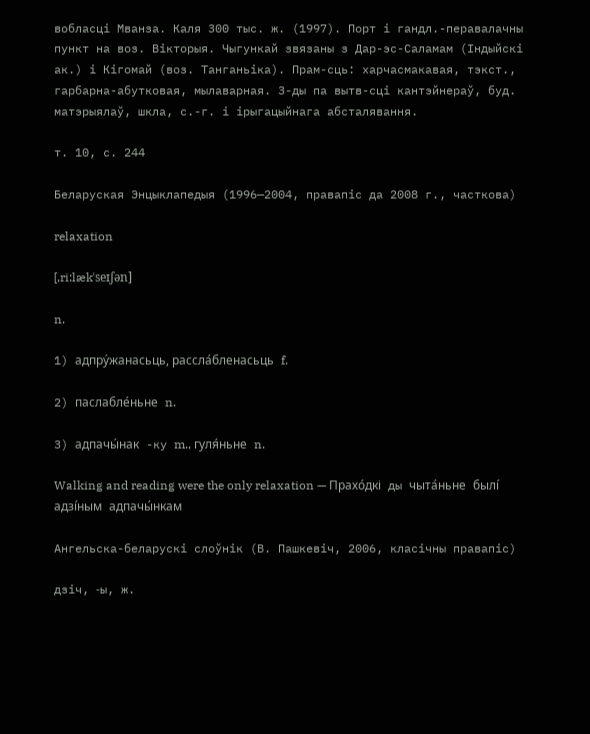вобласці Мванза. Каля 300 тыс. ж. (1997). Порт і гандл.-перавалачны пункт на воз. Вікторыя. Чыгункай звязаны з Дар-эс-Саламам (Індыйскі ак.) і Кігомай (воз. Танганьіка). Прам-сць: харчасмакавая, тэкст., гарбарна-абутковая, мылаварная. З-ды па вытв-сці кантэйнераў, буд. матэрыялаў, шкла, с.-г. і ірыгацыйнага абсталявання.

т. 10, с. 244

Беларуская Энцыклапедыя (1996—2004, правапіс да 2008 г., часткова)

relaxation

[,ri:lækˈseɪʃən]

n.

1) адпру́жанасьць, рассла́бленасьць f.

2) паслабле́ньне n.

3) адпачы́нак -ку m., гуля́ньне n.

Walking and reading were the only relaxation — Прахо́дкі ды чыта́ньне былі́ адзі́ным адпачы́нкам

Ангельска-беларускі слоўнік (В. Пашкевіч, 2006, класічны правапіс)

дзіч, ‑ы, ж.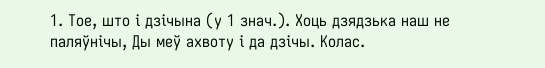1. Тое, што і дзічына (у 1 знач.). Хоць дзядзька наш не паляўнічы, Ды меў ахвоту і да дзічы. Колас.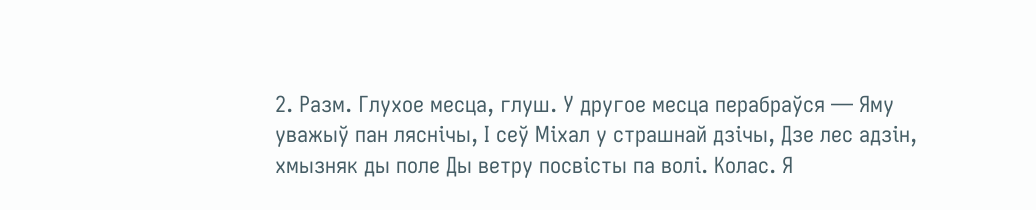2. Разм. Глухое месца, глуш. У другое месца перабраўся — Яму уважыў пан ляснічы, І сеў Міхал у страшнай дзічы, Дзе лес адзін, хмызняк ды поле Ды ветру посвісты па волі. Колас. Я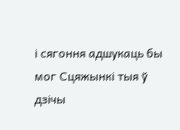і сягоння адшукаць бы мог Сцяжынкі тыя ў дзічы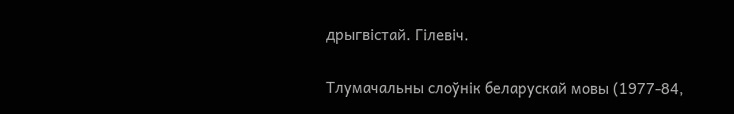дрыгвістай. Гілевіч.

Тлумачальны слоўнік беларускай мовы (1977-84,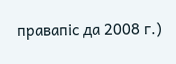правапіс да 2008 г.)